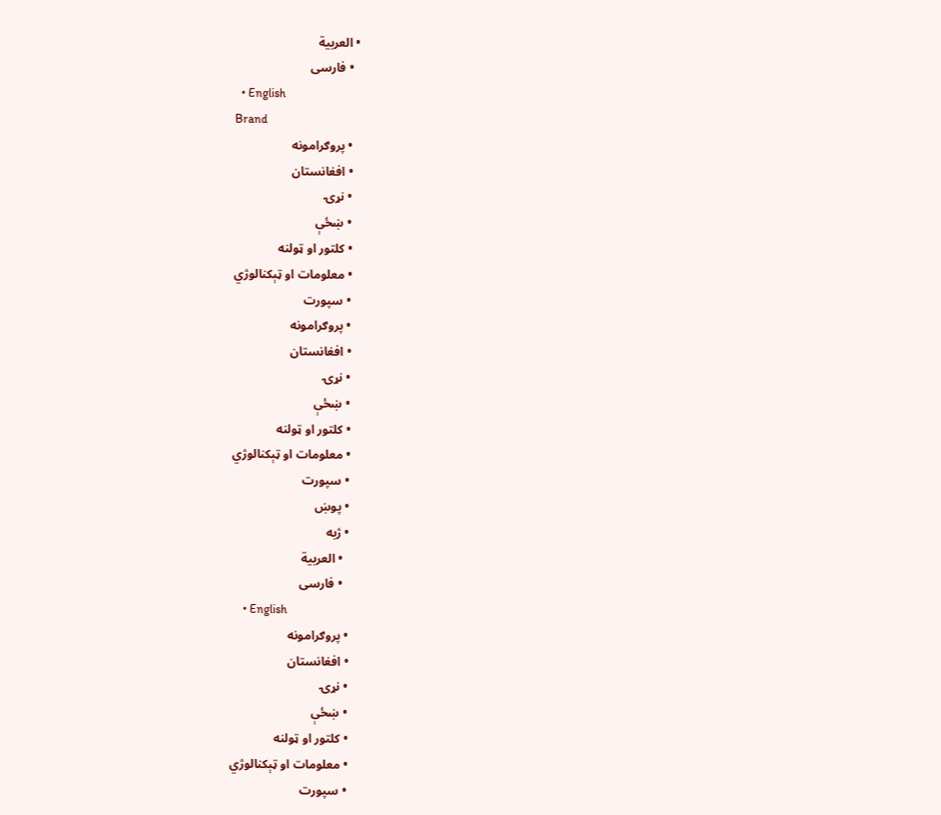• العربية
  • فارسی
  • English
Brand
  • پروګرامونه
  • افغانستان
  • نړۍ
  • ښځې
  • کلتور او ټولنه
  • معلومات او ټېکنالوژي
  • سپورت
  • پروګرامونه
  • افغانستان
  • نړۍ
  • ښځې
  • کلتور او ټولنه
  • معلومات او ټېکنالوژي
  • سپورت
  • پوښ
  • ژبه
    • العربية
    • فارسی
    • English
  • پروګرامونه
  • افغانستان
  • نړۍ
  • ښځې
  • کلتور او ټولنه
  • معلومات او ټېکنالوژي
  • سپورت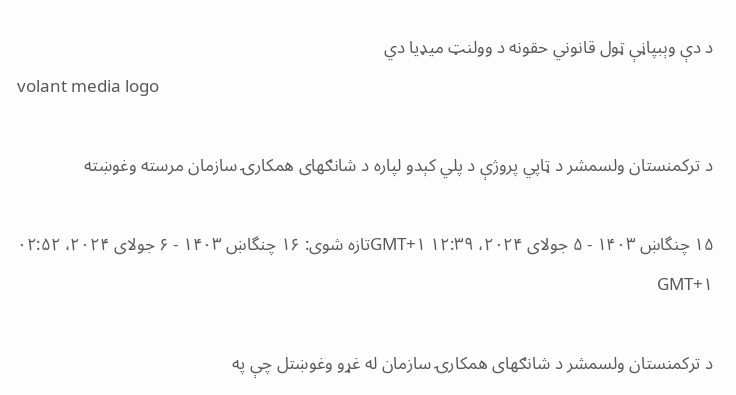د دې وېبپاڼې ټول قانوني حقونه د وولنټ میډیا دي
volant media logo

د ترکمنستان ولسمشر د ټاپي پروژې د پلي کېدو لپاره د شانګهای همکارۍ سازمان مرسته وغوښته

۱۵ چنگاښ ۱۴۰۳ - ۵ جولای ۲۰۲۴، ۱۲:۳۹ GMT+۱تازه شوی: ۱۶ چنگاښ ۱۴۰۳ - ۶ جولای ۲۰۲۴، ۰۲:۵۲ GMT+۱

د ترکمنستان ولسمشر د شانګهای همکارۍ سازمان له غړو وغوښتل چې په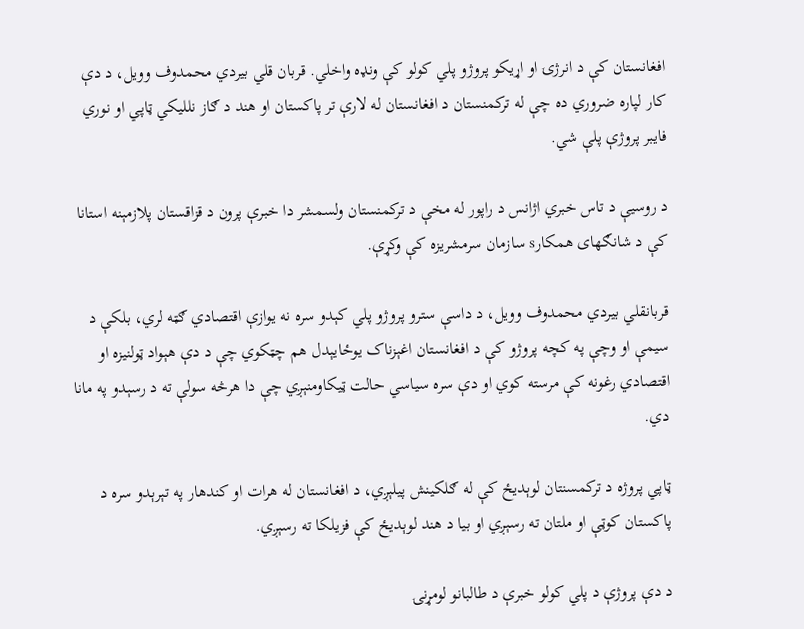افغانستان کې د انرژۍ او اړیکو پروژو پلي کولو کې ونډه واخلي. قربان قلي بیردي محمدوف وویل، د دې کار لپاره ضروري ده چې له ترکمنستان د افغانستان له لارې تر پاکستان او هند د ګاز نللیکي ټاپي او نوري فایبر پروژې پلې شي.

د روسیې د تاس خبري اژانس د راپور له مخې د ترکمنستان ولسمشر دا خبرې پرون د قزاقستان پلازمېنه استانا کې د شانګهای همکارs سازمان سرمشریزه کې وکړې.

قربانقلي بیردي محمدوف وویل، د داسې سترو پروژو پلي کېدو سره نه یوازې اقتصادي ګټه لري، بلکې د سیمې او وچې په کچه پروژو کې د افغانستان اغېزناک یوځایېدل هم چټکوي چې د دې هېواد ټولنیزه او اقتصادي رغونه کې مرسته کوي او دې سره سیاسي حالت ټیکاومنېږي چې دا هرڅه سولې ته د رسېدو په مانا دي.

ټاپي پروژه د ترکمسنتان لوېدیځ کې له ګلکینش پیلېږي، د افغانستان له هرات او کندهار په تېرېدو سره د پاکستان کوټې او ملتان ته رسېږي او بیا د هند لوېدیځ کې فزیلکا ته رسېږي.

د دې پروژې د پلي کولو خبرې د طالبانو لومړنۍ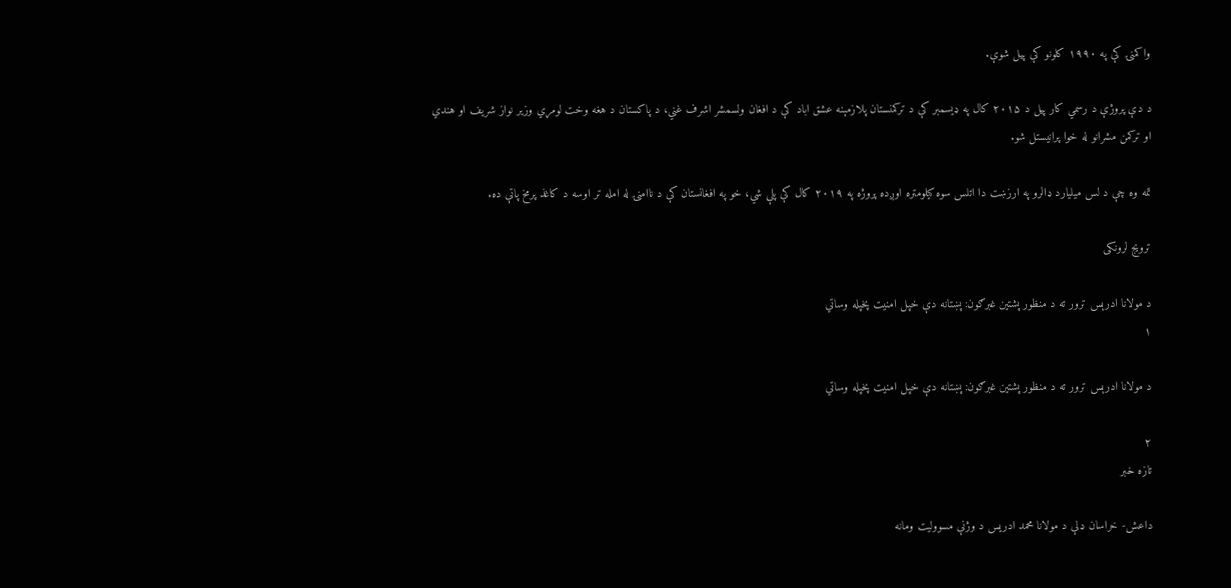واکمنۍ کې په ۱۹۹۰ کلونو کې پیل شوې.

د دې پروژې د رسمي کار پیل د ۲۰۱۵ کال په ډیسمبر کې د ترکمنستان پلازمېنه عشق اباد کې د افغان ولسمشر اشرف غني، د پاکستان د هغه وخت لومړي وزیر نواز شریف او هندي او ترکمن مشرانو له خوا پرانیستل شو.

تمه وه چې د لس میلیارد ډالرو په ارزښت دا اتلس سوه کیلومتره اوږده پروژه په ۲۰۱۹ کال کې پلې شي، خو په افغانستان کې د ناامنۍ له امله تر اوسه د کاغذ پرمخ پاتې ده.

ترویج لرونکی

د مولانا ادرېس ترور ته د منظور پشتین غبرګون: پښتانه دې خپل امنیت پخپله وساتي
۱

د مولانا ادرېس ترور ته د منظور پشتین غبرګون: پښتانه دې خپل امنیت پخپله وساتي

۲
تازه خبر

داعش- خراسان ډلې د مولانا محمد ادریس د وژنې مسوولیت ومانه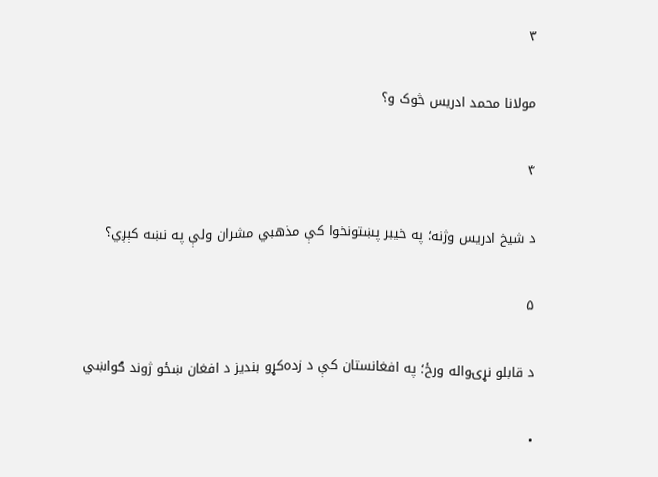۳

مولانا محمد ادریس څوک و؟

۴

د شیخ ادریس وژنه؛ په خیبر پښتونخوا کې مذهبي مشران ولې په نښه کېږي؟

۵

د قابلو نړۍواله ورځ؛ په افغانستان کې د زده‌کړو بندیز د افغان ښځو ژوند ګواښي

•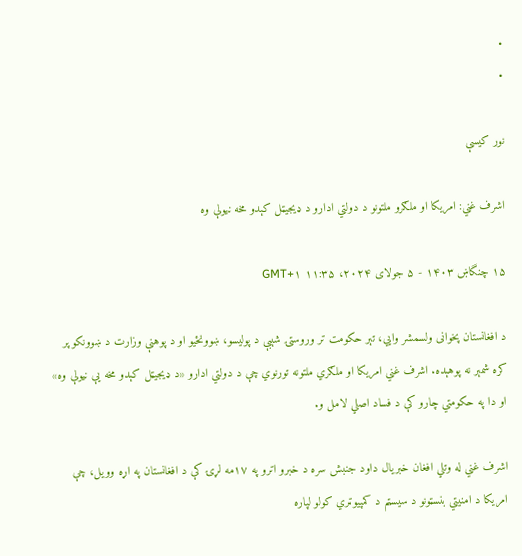•
•

نور کیسې

اشرف غني: امریکا او ملګرو ملتونو د دولتي ادارو د ډیجیټل کېدو مخه نیولې وه

۱۵ چنگاښ ۱۴۰۳ - ۵ جولای ۲۰۲۴، ۱۱:۳۵ GMT+۱

د افغانستان پخوانی ولسمشر وايي، تېر حکومت تر وروستۍ شېبې د پولیسو، ښوونځیو او د پوهنې وزارت د ښوونکو پر کره شمېر نه پوهېده. اشرف غني امریکا او ملګري ملتونه تورنوي چې د دولتي ادارو «د ډیجیټل کېدو مخه یې نیولې وه» او دا په حکومتي چارو کې د فساد اصلي لامل و.

اشرف غني له وتلي افغان خبریال داود جنبش سره د خبرو اترو په ۱۷مه لړۍ کې د افغانستان په اړه وویل، چې امریکا د امنیتي بنسټونو د سیسټم د کمپیوټري کولو لپاره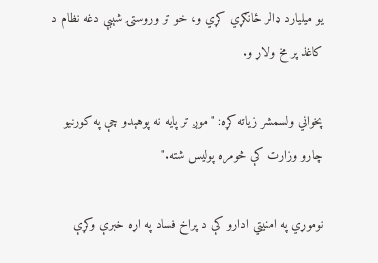یو میلیارد ډالر ځانګړي کړي و، خو تر وروستۍ شېبې دغه نظام د کاغذ پر مخ ولاړ و.

پخواني ولسمشر زیاته کړه: "موږ تر پایه نه پوهېدو چې په کورنیو چارو وزارت کې څومره پولیس شته."

نوموړي په امنیتي ادارو کې د پراخ فساد په اړه خبرې وکړې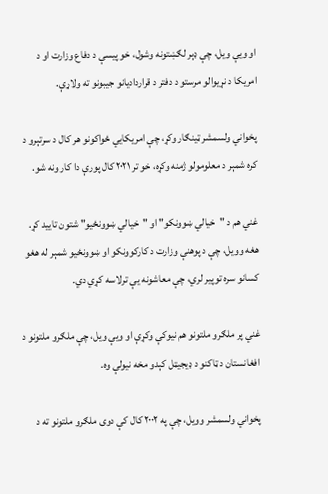او ویې ویل، چې ډېر لګښتونه وشول، خو پیسې د دفاع وزارت او د امریکا د نړیوالو مرستو د دفتر د قراردادیانو جیبونو ته ولاړې.

پخواني ولسمشر ټینګار وکړ، چې امریکايي ځواکونو هر کال د سرتېرو د کره شمېر د معلومولو ژمنه وکړه، خو تر ۲۰۲۱ کال پورې دا کار ونه شو.

غني هم د "خیالي ښوونکو" او "خیالي ښوونځیو" شتون تایید کړ. هغه وويل، چې د پوهنې وزارت د کارکوونکو او ښوونځيو شمېر له هغو کسانو سره توپير لري، چې معاشونه يې ترلاسه کړي دي.

غني پر ملګرو ملتونو هم نیوکې وکړې او ویې ویل، چې ملګرو ملتونو د افغانستان د ټاکنو د ډیجیټل کېدو مخه نیولې وه.

پخواني ولسمشر وویل، چې په ۲۰۰۲ کال کې دوی ملګرو ملتونو ته د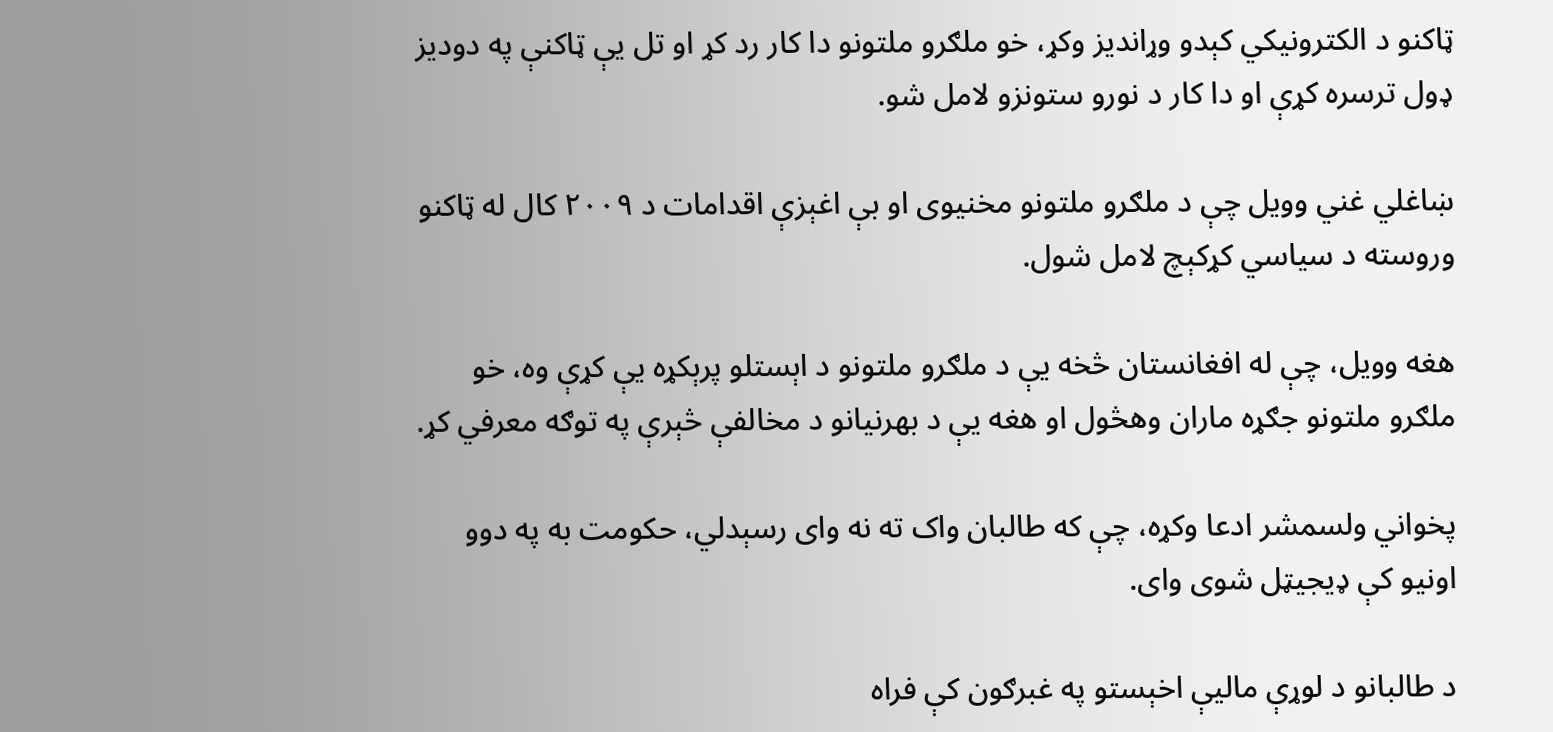ټاکنو د الکترونیکي کېدو وړاندیز وکړ، خو ملګرو ملتونو دا کار رد کړ او تل یې ټاکنې په دودیز ډول ترسره کړې او دا کار د نورو ستونزو لامل شو.

ښاغلي غني وویل چې د ملګرو ملتونو مخنیوی او بې اغېزې اقدامات د ۲۰۰۹ کال له ټاکنو وروسته د سیاسي کړکېچ لامل شول.

هغه وويل، چې له افغانستان څخه يې د ملګرو ملتونو د اېستلو پرېکړه یې کړې وه، خو ملګرو ملتونو جګړه ماران وهڅول او هغه يې د بهرنيانو د مخالفې څېرې په توګه معرفي کړ.

پخواني ولسمشر ادعا وکړه، چې که طالبان واک ته نه وای رسېدلي، حکومت به په دوو اونیو کې ډیجیټل شوی وای.

د طالبانو د لوړې مالیې اخېستو په غبرګون کې فراه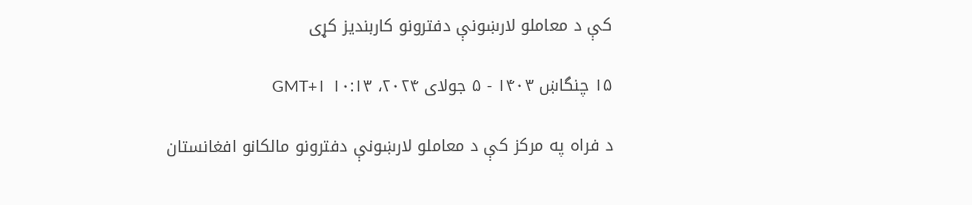کې د معاملو لارښونې دفترونو کاربندیز کړی

۱۵ چنگاښ ۱۴۰۳ - ۵ جولای ۲۰۲۴، ۱۰:۱۳ GMT+۱

د فراه په مرکز کې د معاملو لارښونې دفترونو مالکانو افغانستان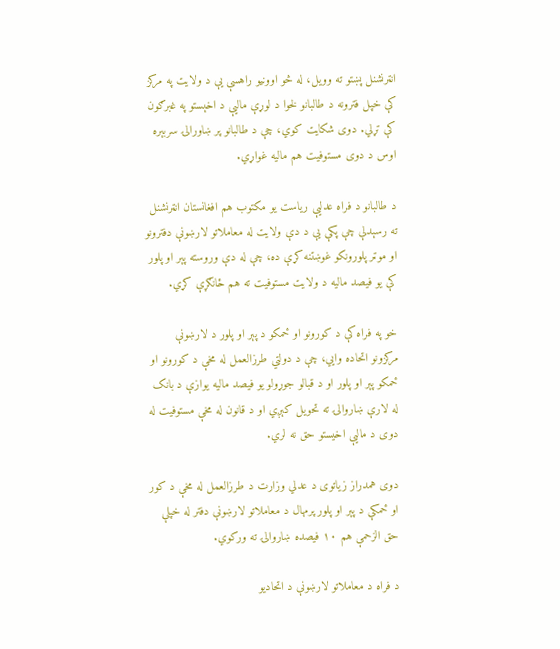انټرنشنل پښتو ته وویل، له څو اوونیو راهسې یې د ولایت په مرکز کې خپل فترونه د طالبانو لخوا د لوړې مالیې د اخېستو په غبرګون کې تړلي. دوی شکایت کوي، چې د طالبانو پر ښاورالۍ سربېره اوس د دوی مستوفیت هم مالیه غواړي.

د طالبانو د فراه عدلیې ریاست یو مکتوب هم افغانستان انټرنشنل ته رسېدلې چې پکې یې د دې ولایت له معاملاتو لارښونې دفترونو او موټر پلورونکو غوښتنه کړې ده، چې له دې وروسته پېر او پلور کې یو فیصد مالیه د ولایت مستوفیت ته هم ځانګړې کړي.

خو په فراه کې د کورونو او ځمکو د پېر او پلور د لارښونې مرکزونو اتحاده وايي، چې د دولتي طرزالعمل له مخې د کورونو او ځمکو پېر او پلور او د قبالو جوړولو یو فیصد مالیه یوازې د بانک له لارې ښاروالۍ ته تحویل کېږي او د قانون له مخې مستوفیت له دوی د مالیې اخیستو حق نه لري.

دوی همدراز زیاتوی د عدلي وزارت د طرزالعمل له مخې د کور او ځمکې د پېر او پلور پرمهال د معاملاتو لارښونې دفتر له خپلې حق الزحمې هم ۱۰ فیصده ښاروالۍ ته ورکوي.

د فراه د معاملاتو لارښونې د اتحادیو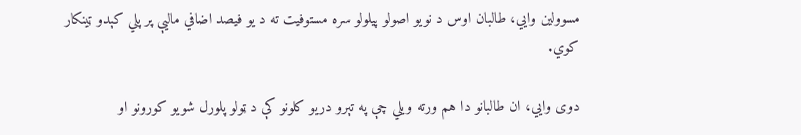مسوولین وايي، طالبان اوس د نویو اصولو پیلولو سره مستوفیت ته د یو فیصد اضافي مالیې پر پلي کېدو ټینکار کوي.

دوی وايي، ان طالبانو دا هم ورته ویلي چې په تېرو دریو کلونو کې د ټولو پلورل شویو کورونو او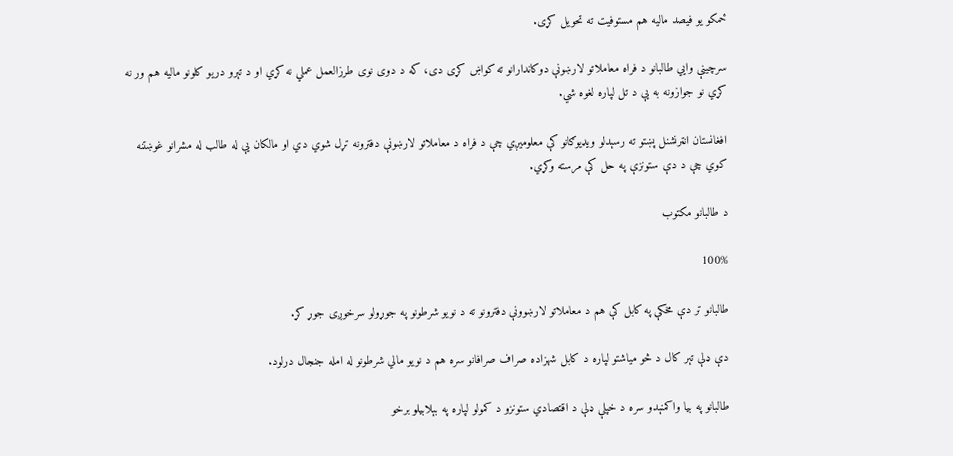ځمکو یو فیصد مالیه هم مستوفیت ته تحویل کړی.

سرچینې وايي طالبانو د فراه معاملاتو لارښونې دوکاندارانو ته کواښ کړی دی، که د دوی نوی طرزالعمل عملي نه کړي او د تېرو دریو کلونو مالیه هم ور نه کړي نو جوازونه به یې د تل لپاره لغوه شي.

افغانستان انټرنشنل پښتو ته رسېدلو ویډیوګانو کې معلومیږي چې د فراه د معاملاتو لارښونې دفترونه تړل شوي دي او مالکان یې له طالب له مشرانو غوښتنه کوي چې د دې ستونزې په حل کې مرسته وکړي.

د طالبانو مکتوب

100%

طالبانو تر دې مخکې په کابل کې هم د معاملاتو لارښوونې دفترونو ته د نویو شرطونو په جوړولو سرخوږی جوړ کړ.

دې ډلې تېر کال د څو میاشتو لپاره د کابل شهزاده صراف صرافانو سره هم د نویو مالي شرطونو له امله جنجال درلود.

طالبانو په بیا واکمنېدو سره د خپلې ډلې د اقتصادي ستونزو د کمولو لپاره په بېلابیلو برخو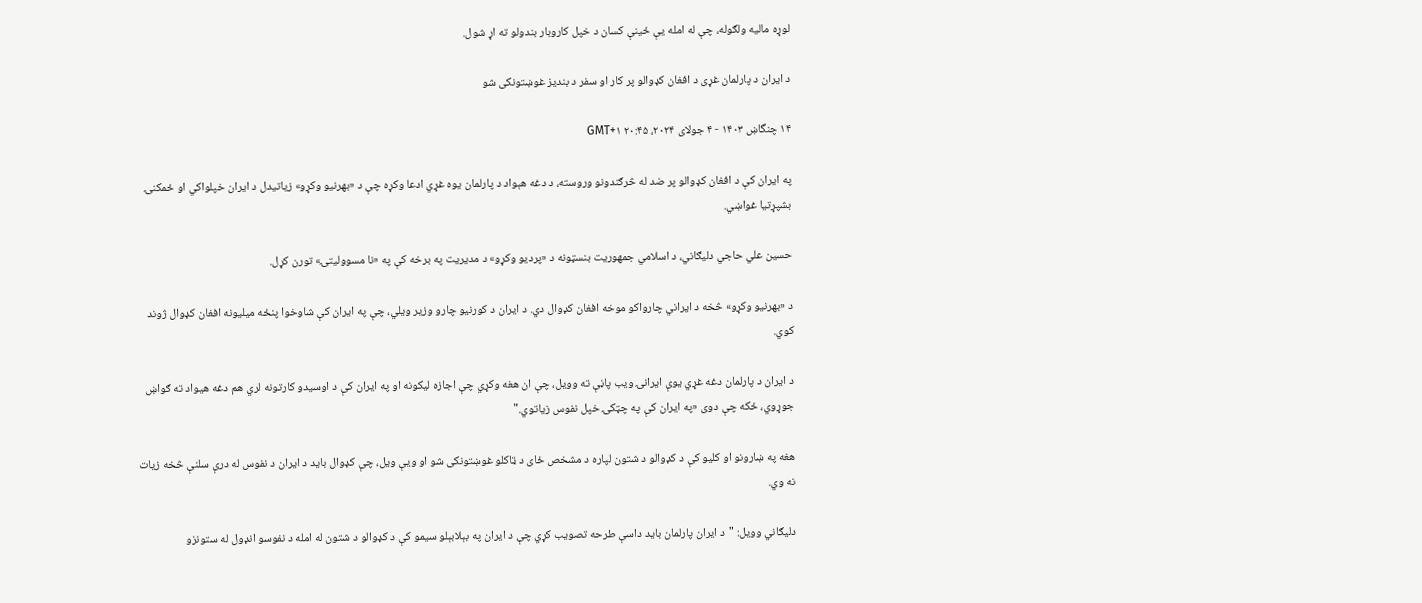لوړه مالیه ولګوله، چې له امله یې ځینې کسان د خپل کاروبار بندولو ته اړ شول.

د ایران د پارلمان غړی د افغان کډوالو پر کار او سفر د بندیز غوښتونکی شو

۱۴ چنگاښ ۱۴۰۳ - ۴ جولای ۲۰۲۴، ۲۰:۴۵ GMT+۱

په ایران کې د افغان کډوالو پر ضد له څرګندونو وروسته، د دغه هېواد د پارلمان یوه غړي ادعا وکړه چې د «بهرنیو وکړو» زیاتیدل د ایران خپلواکي او ځمکنۍ بشپړتیا غواښي.

حسین علي حاجي دلیګاني، د اسلامي جمهوریت بنسټونه د «پردیو وکړو» د مدیریت په برخه کې په «نا مسوولیتۍ» تورن کړل.

د «بهرنيو وکړو» څخه د ایراني چارواکو موخه افغان کډوال دي. د ایران د کورنیو چارو وزیر ویلي، چې په ایران کې شاوخوا پنځه میلیونه افغان کډوال ژوند کوي.

د ایران د پارلمان دغه غړي یوې ایرانۍ ویب پاڼې ته وویل، چې ان هغه وکړي چې اجازه لیکونه او په ایران کې د اوسیدو کارتونه لري هم دغه هیواد ته ګواښ جوړوي، ځکه چې دوی «په ایران کې په چټکۍ خپل نفوس زیاتوي."

هغه په ښارونو او کلیو کې د کډوالو د شتون لپاره د مشخص ځای د ټاکلو غوښتونکی شو او ویې ویل، چې کډوال باید د ایران د نفوس له درې سلنې څخه زیات نه وي.

دلیګاني وويل: "د ايران پارلمان بايد داسې طرحه تصويب کړي چې د ايران په بېلابېلو سيمو کې د کډوالو د شتون له امله د نفوسو انډول له ستونزو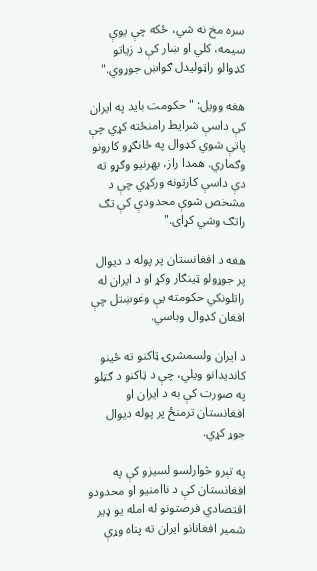سره مخ نه شي، ځکه چې یوې سیمه، کلي او ښار کې د زياتو کډوالو راټوليدل ګواښ جوړوي."

هغه وويل: "حکومت بايد په ايران کې داسې شرایط رامنځته کړي چې پاتې شوي کډوال په ځانګړو کارونو وګماري. همدا راز، بهرنيو وګړو ته دې داسې کارتونه ورکړي چې د مشخص شوې محدودې کې تګ راتګ وشي کړای."

هغه د افغانستان پر پوله د دیوال پر جوړولو ټینګار وکړ او د ایران له راتلونکي حکومته یې وغوښتل چې افغان کډوال وباسي.

د ایران ولسمشرۍ ټاکنو ته ځینو کاندیدانو ویلي، چې د ټاکنو د ګټلو په صورت کې به د ایران او افغانستان ترمنځ پر پوله دیوال جوړ کړي.

په تېرو څوارلسو لسيزو کې په افغانستان کې د ناامنيو او محدودو اقتصادي فرصتونو له امله یو ډیر شمیر افغانانو ایران ته پناه وړې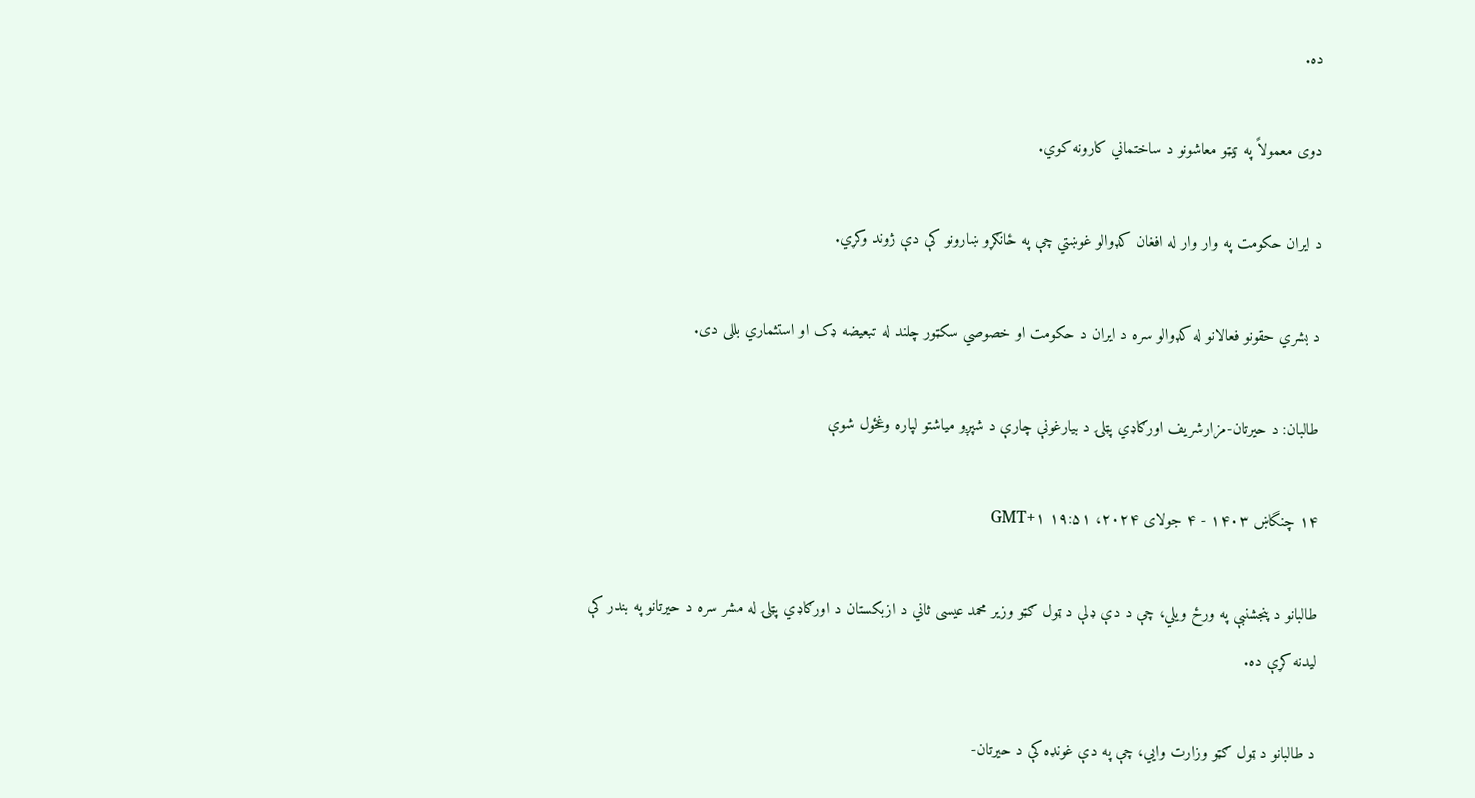ده.

دوی معمولاً په ټیټو معاشونو د ساختماني کارونه کوي.

د ایران حکومت په وار وار له افغان کډوالو غوښتي چې په ځانګړو ښارونو کې دې ژوند وکړي.

د بشري حقونو فعالانو له کډوالو سره د ایران د حکومت او خصوصي سکټور چلند له تبعیضه ډک او استثماري بللی دی.

طالبان: د حيرتان-مزارشريف اورګاډي پټلۍ د بيارغونې چارې د شپږو مياشتو لپاره وغځول شوې

۱۴ چنگاښ ۱۴۰۳ - ۴ جولای ۲۰۲۴، ۱۹:۵۱ GMT+۱

طالبانو د پنجشنبې په ورځ ویلي، چې د دې ډلې د ټول ګټو وزیر محمد عیسی ثاني د ازبکستان د اورګاډي پټلۍ له مشر سره د حیرتانو په بندر کې لیدنه کړې ده.

د طالبانو د ټول ګټو وزارت وايي، چې په دې غونډه کې د حیرتان-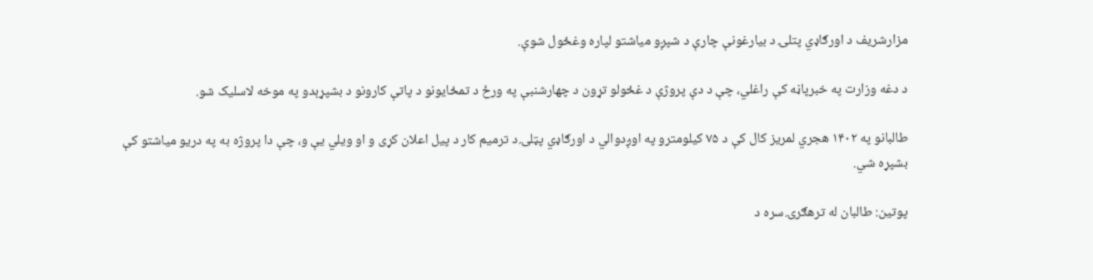مزارشریف د اورګاډي پتلۍ د بیارغونې چارې د شپږو میاشتو لپاره وغځول شوې.

د دغه وزارت په خبرپاڼه کې راغلي، چې د دې پروژې د غځولو تړون د چهارشنبې په ورځ د تمځایونو د پاتې کارونو د بشپړېدو په موخه لاسلیک شو.

طالبانو په ۱۴۰۲ هجري لمریز کال کې د ۷۵ کیلومترو په اوږدوالي د اورګاډي پټلۍ د ترمیم کار د پیل اعلان کړی و او ویلي یې و، چې دا پروژه به په دریو میاشتو کې بشپړه شي.

پوتین: طالبان له ترهګرۍ سره د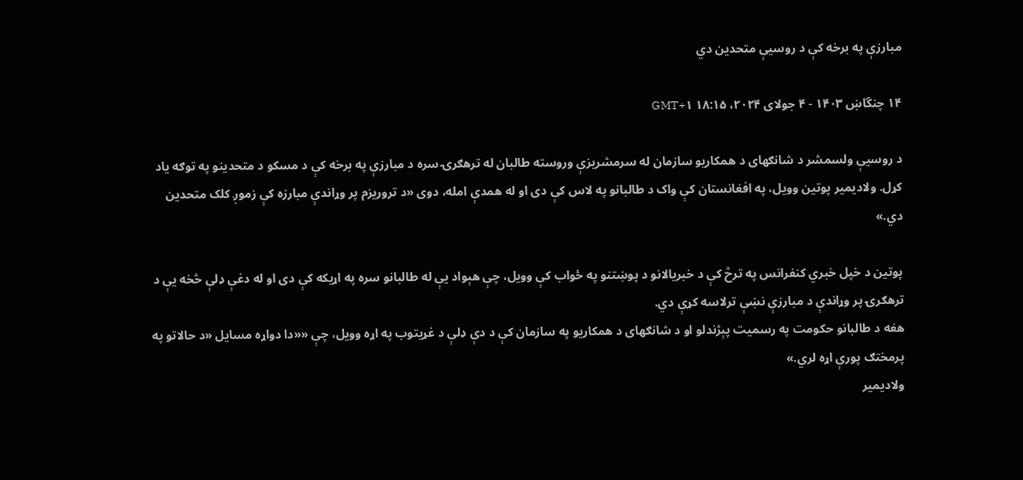مبارزې په برخه کې د روسیې متحدین دي

۱۴ چنگاښ ۱۴۰۳ - ۴ جولای ۲۰۲۴، ۱۸:۱۵ GMT+۱

د روسیې ولسمشر د شانګهای د همکاریو سازمان له سرمشریزې وروسته طالبان له ترهګرۍ سره د مبارزې په برخه کې د مسکو د متحدینو په توګه یاد کړل. ولادیمیر پوتین وویل، په افغانستان کې واک د طالبانو په لاس کې دی او له همدې امله، دوی «د تروریزم پر وړاندې مبارزه کې زموږ کلک متحدین دي.»

پوتین د خپل خبري کنفرانس په ترڅ کې د خبریالانو د پوښتنو په ځواب کې وویل، چې هېواد یې له طالبانو سره په اړیکه کې دی او له دغې ډلې څخه یې د ترهګرۍ پر وړاندې د مبارزې نښې ترلاسه کړې دي.
هغه د طالبانو حکومت په رسمیت پېژندلو او د شانګهای د همکاریو په سازمان کې د دې ډلې د غړیتوب په اړه وویل، چې ««دا دواړه مسایل «د حالاتو په پرمختګ پورې اړه لري.»
ولادیمیر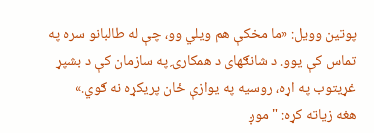پوتین وویل: «ما مخکې هم ویلي وو، چې له طالبانو سره په تماس کې یوو. د شانګهای د همکارۍ په سازمان کې د بشپړ غړیتوب په اړه، روسیه په یوازې ځان پریکړه نه ګوي.»
هغه زیاته کړه: "موږ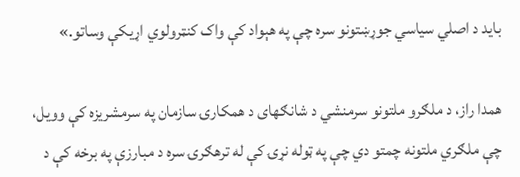باید د اصلي سیاسي جوړښتونو سره چې په هېواد کې واک کنټرولوي اړیکې وساتو.»

همدا راز، د ملګرو ملتونو سرمنشي د شانګهای د همکارۍ سازمان په سرمشریزه کې وویل، چې ملګري ملتونه چمتو دي چې په ټوله نړۍ کې له ترهګرۍ سره د مبارزې په برخه کې د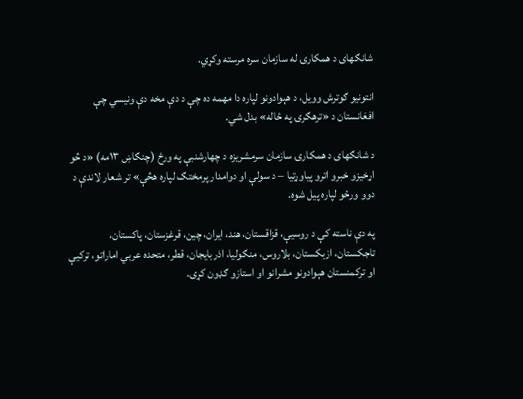شانګهای د همکارۍ له سازمان سره مرسته وکړي.

انتونیو ګوترش وویل، د هېوادونو لپاره دا مهمه ده چې د دې مخه دې ونیسي چې افغانستان د «ترهګرۍ په ځاله» بدل شي.

د شانګهای د همکارۍ سازمان سرمشریزه د چهارشنبې په ورځ (چنګاښ ۱۳مه) «د څو اړخیزو خبرو اترو پیاوړتیا – د سولې او دوامدار پرمختګ لپاره هڅې» تر شعار لاندې د دوو ورځو لپاره پیل شوه.

په دې ناسته کې د روسیې، قزاقستان، هند، ایران، چین، قرغزستان، پاکستان، تاجکستان، ازبکستان، بلاروس، منګولیا، اذربایجان، قطر، متحده عربي اماراتو، ترکیې او ترکمنستان هېوادونو مشرانو او استازو ګډون کړی.